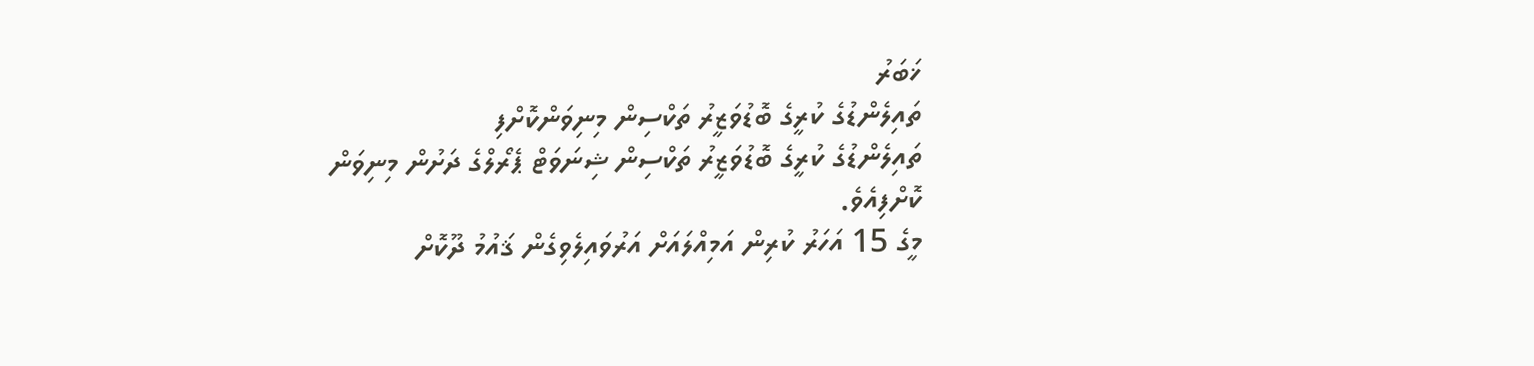ޚަބަރު
ތައިލެންޑުގެ ކުރީގެ ބޮޑުވަޒީރު ތަކްސިން މިނިވަންކޮށްފި
ތައިލެންޑުގެ ކުރީގެ ބޮޑުވަޒީރު ތަކްސިން ޝިނަވަޓް ޕެރޯލްގެ ދަށުން މިނިވަން ކޮށްފިއެވެ.
މީގެ 15 އަހަރު ކުރިން އަމިއްލައަށް އަރުވައިލެވިގެން ޤައުމު ދޫކޮށް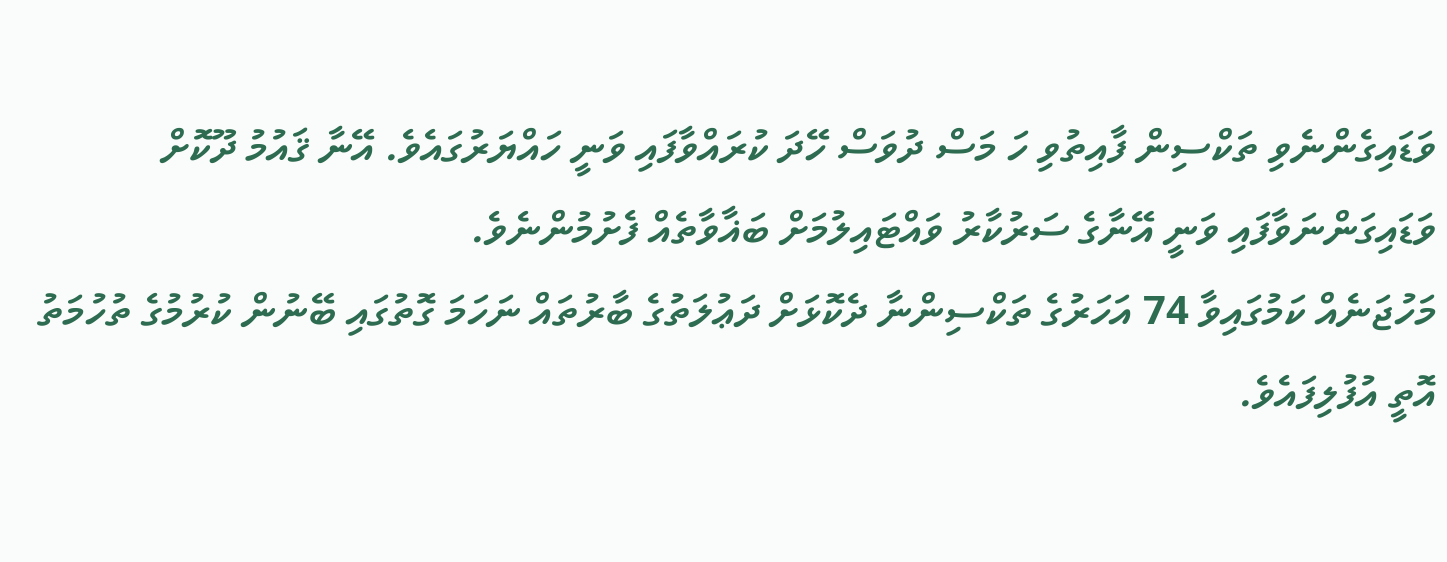ވަޑައިގެންނެވި ތަކްސިން ފާއިތުވި ހަ މަސް ދުވަސް ހޭދަ ކުރައްވާފައި ވަނީ ހައްޔަރުގައެވެ. އޭނާ ޤައުމު ދޫކޮށް ވަޑައިގަންނަވާފައި ވަނީ އޭނާގެ ސަރުކާރު ވައްޓައިލުމަށް ބަޣާވާތެއް ފެށުމުންނެވެ.
މަހުޖަނެއް ކަމުގައިވާ 74 އަހަރުގެ ތަކްސިންނާ ދެކޮޅަށް ދަޢުލަތުގެ ބާރުތައް ނަހަމަ ގޮތުގައި ބޭނުން ކުރުމުގެ ތުހުމަތު އޮތީ އުފުލިފައެވެ.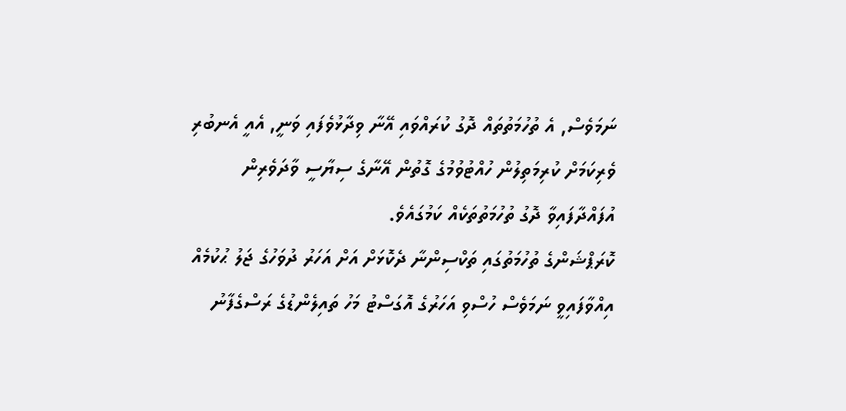ނަމަވެސް, އެ ތުހުމަތުތައް ދޮގު ކުރައްވައި އޭނާ ވިދާޅުވެފައި ވަނީ, އެއީ އެނބުރި ވެރިކަމަށް ކުރިމަތިލުން ހުއްޓުވުމުގެ ގޮތުން އޭނާގެ ސިޔާސީ ވާދަވެރިން އުފައްދާފައިވާ ދޮގު ތުހުމަތުތަކެއް ކަމުގައެވެ.
ކޮރަޕްޝަންގެ ތުހުމަތުގައި ތަކްސިންނާ ދެކޮޅަށް އަށް އަހަރު ދުވަހުގެ ޖަލު ޙުކުމެއް އިއްވާފައިވީ ނަމަވެސް ހުސްވި އަހަރުގެ އޮގަސްޓު މަހު ތައިލެންޑުގެ ރަސްގެފާނު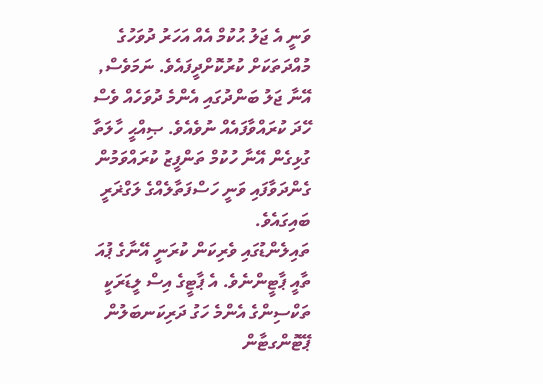ވަނީ އެ ޖަލު ޙުކުމް އެއް އަހަރު ދުވަހުގެ މުއްދަތަކަށް ކުރުކޮށްދީފައެވެ. ނަމަވެސް, އޭނާ ޖަލު ބަންދުގައި އެންމެ ދުވަހެއް ވެސް ހޭދަ ކުރައްވާފައެއް ނުވެއެވެ. ޞިއްޙީ ހާލަތާ ގުޅިގެން އޭނާ ހުކުމް ތަންފީޒު ކުރައްވަމުން ގެންދަވާފައި ވަނީ ހަސްފަތާލެއްގެ ލަގްޜަރީ ބައިގައެވެ.
ތައިލެންޑުގައި ވެރިކަން ކުރަނީ އޭނާގެ ޕުއަ ތާއީ ޕާޓީންނެވެ. އެ ޕާޓީގެ އިސް ލީޑަރަކީ ތަކްސިންގެ އެންމެ ހަގު ދަރިކަނބަލުން ޕޭޓޮންގޓާން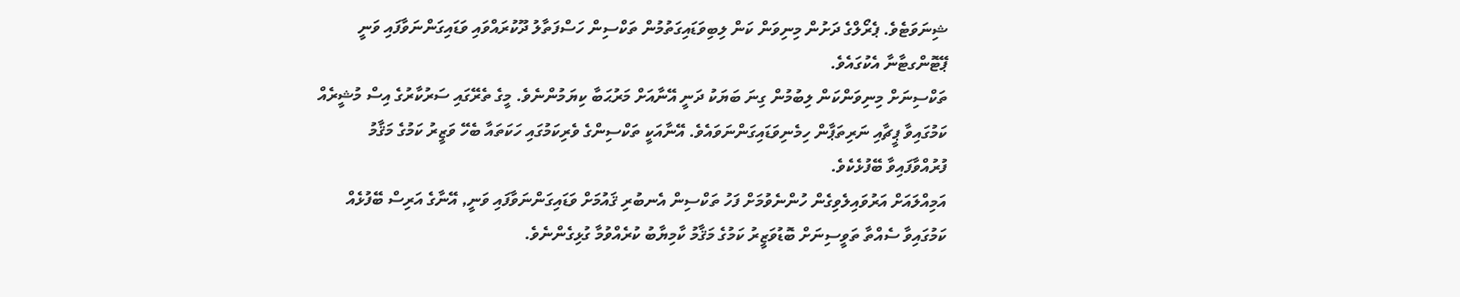ޝިނަވަޓެވެ. ޕެރޯލްގެ ދަށުން މިނިވަން ކަން ލިބިވަޑައިގަތުމުން ތަކްސިން ހަސްފަތާލު ދޫކުރައްވައި ވަޑައިގަންނަވާފައި ވަނީ ޕޭޓޮންގޓާނާ އެކުގައެވެ.
ތަކްސިނަށް މިނިވަންކަން ލިބުމުން ގިނަ ބަޔަކު ދަނީ އޭނާއަށް މަރުޙަބާ ކިޔަމުންނެވެ. މީގެ ތެރޭގައި ސަރުކާރުގެ އިސް މުޝީރެއް ކަމުގައިވާ ޕީޗާއި ނަރިތަޕާން ހިމެނިވަޑައިގަންނަވައެވެ. އޭނާއަކީ ތަކްސިންގެ ވެރިކަމުގައި ހަކަތައާ ބެހޭ ވަޒީރު ކަމުގެ މަޤާމު ފުރުއްވާފައިވާ ބޭފުޅެކެވެ.
އަމިއްލައަށް އަރުވައިލެވިގެން ހުންނެވުމަށް ފަހު ތަކްސިން އެނބުރި ޤައުމަށް ވަޑައިގަންނަވާފައި ވަނީ, އޭނާގެ އަރިސް ބޭފުޅެއް ކަމުގައިވާ ސެއްތާ ތަވީސިނަށް ބޮޑުވަޒީރު ކަމުގެ މަޤާމު ކާމިޔާބު ކުރެއްވުމާ ގުޅިގެންނެވެ.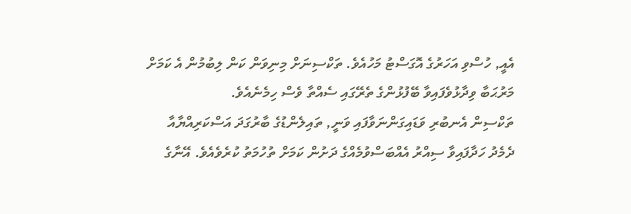އެއީ, ހުސްވި އަހަރުގެ އޮގަސްޓު މަހުއެވެ. ތަކްސިނަށް މިނިވަން ކަން ލިބުމުން އެ ކަމަށް މަރުޙަބާ ވިދާޅުވެފައިވާ ބޭފުޅުންގެ ތެރޭގައި ސެއްތާ ވެސް ހިމެނެއެވެ.
ތަކްސިން އެނބުރި ވަޑައިގަންނަވާފައި ވަނީ, ތައިލެންޑުގެ ބާރުގަދަ އަސްކަރިއްޔާއާ ދެމެދު ހަދާފައިވާ ސިއްރު އެއްބަސްވުމެއްގެ ދަށުން ކަމަށް ތުހުމަތު ކުރެވެއެވެ. އޭނާގެ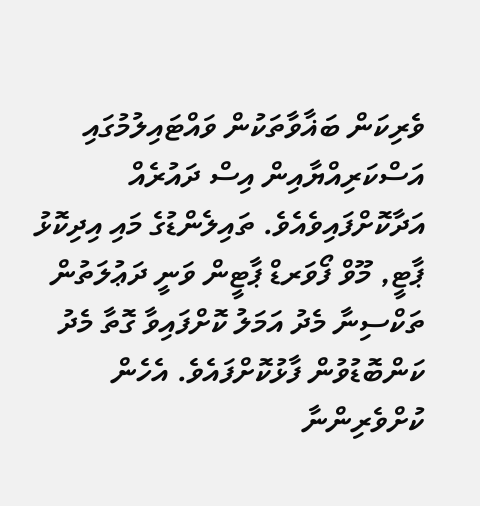ވެރިކަން ބަޣާވާތަކުން ވައްޓައިލުމުގައި އަސްކަރިއްޔާއިން އިސް ދައުރެއް އަދާކޮށްފައިވެއެވެ. ތައިލެންޑުގެ މައި އިދިކޮޅު ޕާޓީ, މޫވް ފޯވަރޑް ޕާޓީން ވަނީ ދަޢުލަތުން ތަކްސިނާ މެދު އަމަލު ކޮށްފައިވާ ގޮތާ މެދު ކަންބޮޑުވުން ފާޅުކޮށްފައެވެ. އެހެން ކުށްވެރިންނާ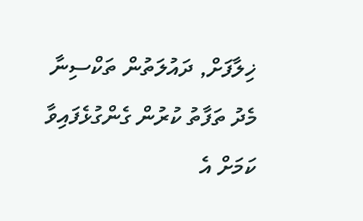ޚިލާފަށް, ދައުލަތުން ތަކްސިނާ މެދު ތަފާތު ކުރުން ގެންގުޅެފައިވާ ކަމަށް އެ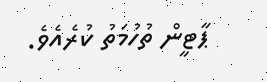ޕާޓީން ތުހުމަތު ކުރެއެވެ.